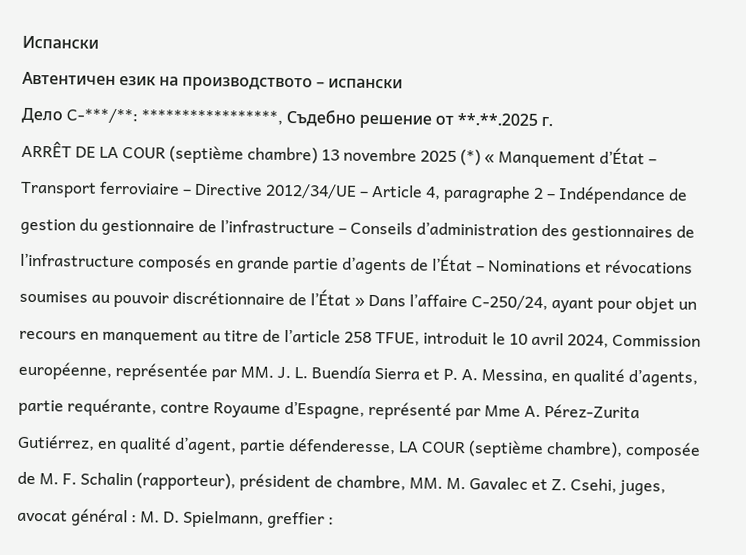Испански
Автентичен език на производството – испански
Дело C-***/**: *****************, Съдебно решение от **.**.2025 г.
ARRÊT DE LA COUR (septième chambre) 13 novembre 2025 (*) « Manquement d’État – Transport ferroviaire – Directive 2012/34/UE – Article 4, paragraphe 2 – Indépendance de gestion du gestionnaire de l’infrastructure – Conseils d’administration des gestionnaires de l’infrastructure composés en grande partie d’agents de l’État – Nominations et révocations soumises au pouvoir discrétionnaire de l’État » Dans l’affaire C‑250/24, ayant pour objet un recours en manquement au titre de l’article 258 TFUE, introduit le 10 avril 2024, Commission européenne, représentée par MM. J. L. Buendía Sierra et P. A. Messina, en qualité d’agents, partie requérante, contre Royaume d’Espagne, représenté par Mme A. Pérez-Zurita Gutiérrez, en qualité d’agent, partie défenderesse, LA COUR (septième chambre), composée de M. F. Schalin (rapporteur), président de chambre, MM. M. Gavalec et Z. Csehi, juges, avocat général : M. D. Spielmann, greffier :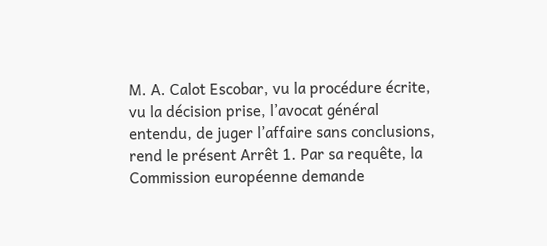M. A. Calot Escobar, vu la procédure écrite, vu la décision prise, l’avocat général entendu, de juger l’affaire sans conclusions, rend le présent Arrêt 1. Par sa requête, la Commission européenne demande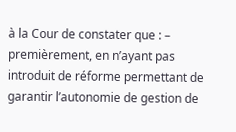à la Cour de constater que : – premièrement, en n’ayant pas introduit de réforme permettant de garantir l’autonomie de gestion de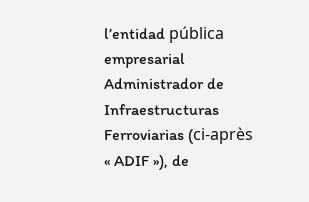l’entidad pública empresarial Administrador de Infraestructuras Ferroviarias (ci-après « ADIF »), de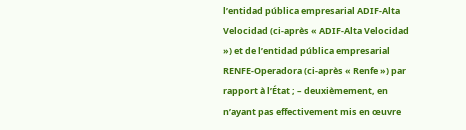l’entidad pública empresarial ADIF-Alta Velocidad (ci-après « ADIF-Alta Velocidad ») et de l’entidad pública empresarial RENFE-Operadora (ci-après « Renfe ») par rapport à l’État ; – deuxièmement, en n’ayant pas effectivement mis en œuvre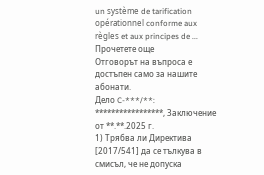un système de tarification opérationnel conforme aux règles et aux principes de ... Прочетете още
Отговорът на въпроса е достъпен само за нашите абонати.
Дело C-***/**: *****************, Заключение от **.**.2025 г.
1) Трябва ли Директива [2017/541] да се тълкува в смисъл, че не допуска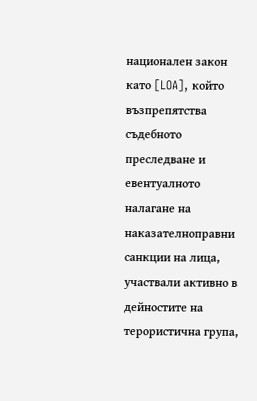национален закон като [LOA], който възпрепятства съдебното преследване и евентуалното налагане на наказателноправни санкции на лица, участвали активно в дейностите на терористична група,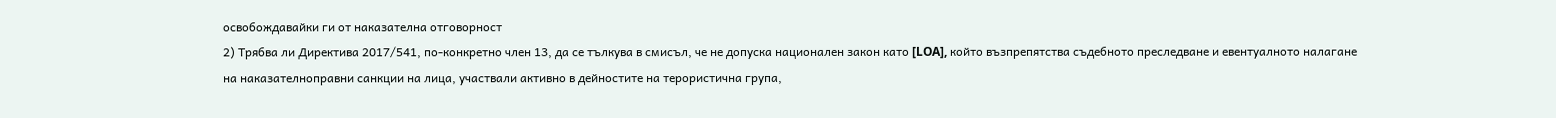освобождавайки ги от наказателна отговорност
2) Трябва ли Директива 2017/541, по-конкретно член 13, да се тълкува в смисъл, че не допуска национален закон като [LOA], който възпрепятства съдебното преследване и евентуалното налагане на наказателноправни санкции на лица, участвали активно в дейностите на терористична група,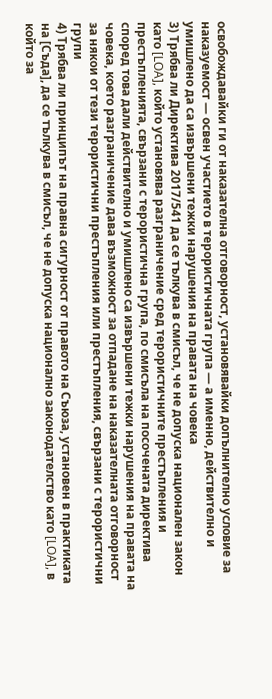освобождавайки ги от наказателна отговорност, установявайки допълнително условие за наказуемост — освен участието в терористичната група — а именно, действително и умишлено да са извършени тежки нарушения на правата на човека
3) Трябва ли Директива 2017/541 да се тълкува в смисъл, че не допуска национален закон като [LOA], който установява разграничение сред терористичните престъпления и престъпленията, свързани с терористична група, по смисъла на посочената директива според това дали действително и умишлено са извършени тежки нарушения на правата на човека, което разграничение дава възможност за отпадане на наказателната отговорност за някои от тези терористични престъпления или престъпления, свързани с терористични групи
4) Трябва ли принципът на правна сигурност от правото на Съюза, установен в практиката на [Съда], да се тълкува в смисъл, че не допуска национално законодателство като [LOA], в който за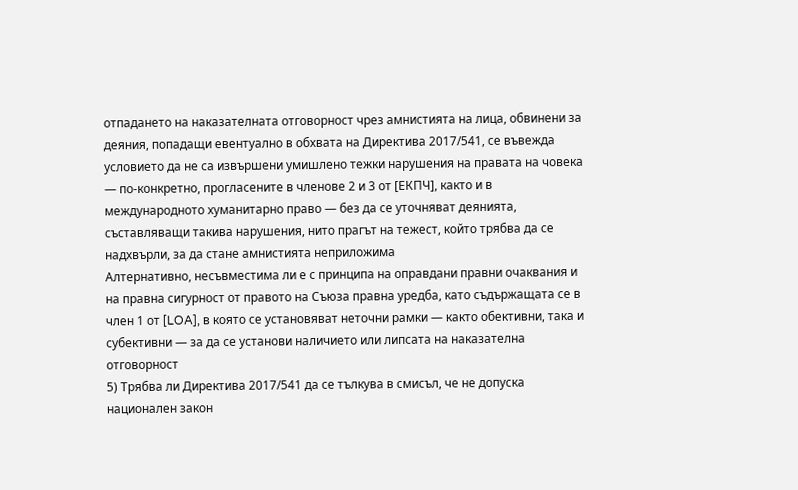отпадането на наказателната отговорност чрез амнистията на лица, обвинени за деяния, попадащи евентуално в обхвата на Директива 2017/541, се въвежда условието да не са извършени умишлено тежки нарушения на правата на човека — по-конкретно, прогласените в членове 2 и 3 от [ЕКПЧ], както и в международното хуманитарно право — без да се уточняват деянията, съставляващи такива нарушения, нито прагът на тежест, който трябва да се надхвърли, за да стане амнистията неприложима
Алтернативно, несъвместима ли е с принципа на оправдани правни очаквания и на правна сигурност от правото на Съюза правна уредба, като съдържащата се в член 1 от [LOA], в която се установяват неточни рамки — както обективни, така и субективни — за да се установи наличието или липсата на наказателна отговорност
5) Трябва ли Директива 2017/541 да се тълкува в смисъл, че не допуска национален закон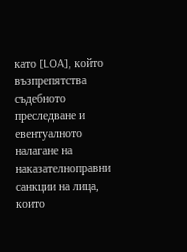като [LOA], който възпрепятства съдебното преследване и евентуалното налагане на наказателноправни санкции на лица, които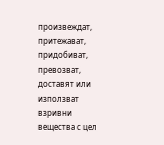произвеждат, притежават, придобиват, превозват, доставят или използват взривни вещества с цел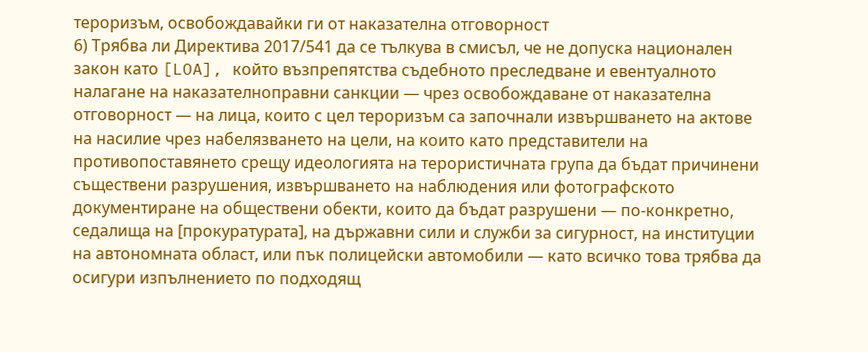тероризъм, освобождавайки ги от наказателна отговорност
6) Трябва ли Директива 2017/541 да се тълкува в смисъл, че не допуска национален закон като [LOA], който възпрепятства съдебното преследване и евентуалното налагане на наказателноправни санкции — чрез освобождаване от наказателна отговорност — на лица, които с цел тероризъм са започнали извършването на актове на насилие чрез набелязването на цели, на които като представители на противопоставянето срещу идеологията на терористичната група да бъдат причинени съществени разрушения, извършването на наблюдения или фотографското документиране на обществени обекти, които да бъдат разрушени — по-конкретно, седалища на [прокуратурата], на държавни сили и служби за сигурност, на институции на автономната област, или пък полицейски автомобили — като всичко това трябва да осигури изпълнението по подходящ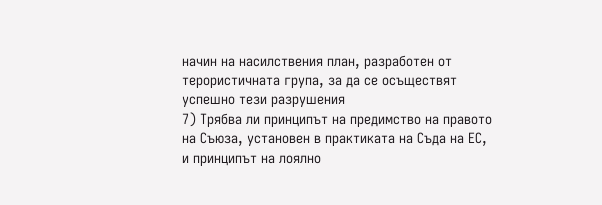начин на насилствения план, разработен от терористичната група, за да се осъществят успешно тези разрушения
7) Трябва ли принципът на предимство на правото на Съюза, установен в практиката на Съда на ЕС, и принципът на лоялно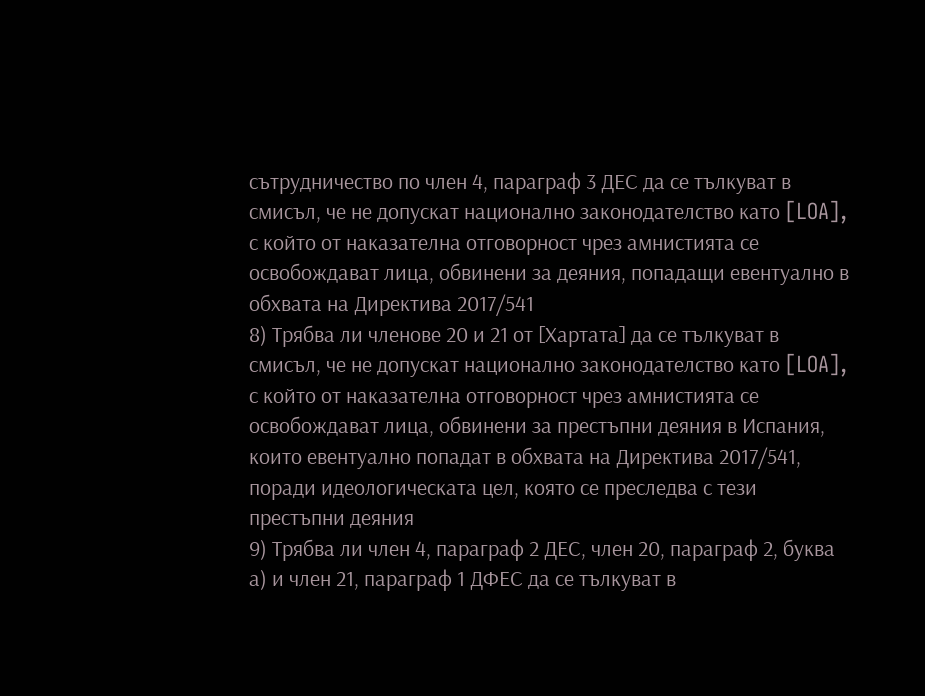сътрудничество по член 4, параграф 3 ДЕС да се тълкуват в смисъл, че не допускат национално законодателство като [LOA], с който от наказателна отговорност чрез амнистията се освобождават лица, обвинени за деяния, попадащи евентуално в обхвата на Директива 2017/541
8) Трябва ли членове 20 и 21 от [Хартата] да се тълкуват в смисъл, че не допускат национално законодателство като [LOA], с който от наказателна отговорност чрез амнистията се освобождават лица, обвинени за престъпни деяния в Испания, които евентуално попадат в обхвата на Директива 2017/541, поради идеологическата цел, която се преследва с тези престъпни деяния
9) Трябва ли член 4, параграф 2 ДЕС, член 20, параграф 2, буква а) и член 21, параграф 1 ДФЕС да се тълкуват в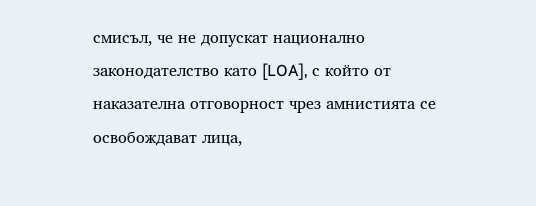смисъл, че не допускат национално законодателство като [LOA], с който от наказателна отговорност чрез амнистията се освобождават лица,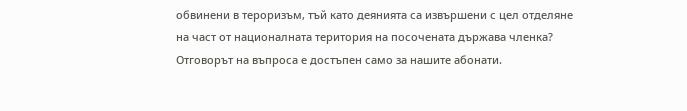обвинени в тероризъм, тъй като деянията са извършени с цел отделяне на част от националната територия на посочената държава членка?
Отговорът на въпроса е достъпен само за нашите абонати.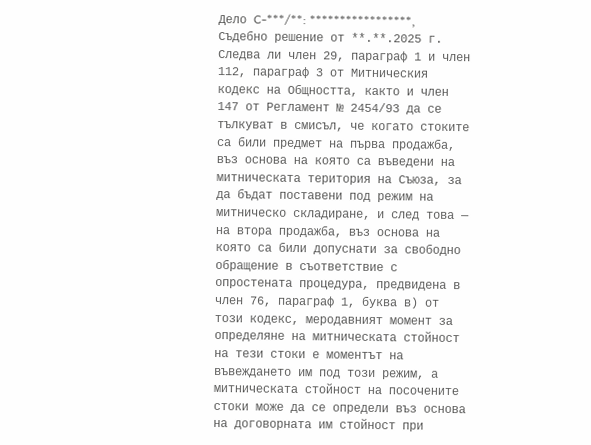Дело C-***/**: *****************, Съдебно решение от **.**.2025 г.
Следва ли член 29, параграф 1 и член 112, параграф 3 от Митническия кодекс на Общността, както и член 147 от Регламент № 2454/93 да се тълкуват в смисъл, че когато стоките са били предмет на първа продажба, въз основа на която са въведени на митническата територия на Съюза, за да бъдат поставени под режим на митническо складиране, и след това — на втора продажба, въз основа на която са били допуснати за свободно обращение в съответствие с опростената процедура, предвидена в член 76, параграф 1, буква в) от този кодекс, меродавният момент за определяне на митническата стойност на тези стоки е моментът на въвеждането им под този режим, а митническата стойност на посочените стоки може да се определи въз основа на договорната им стойност при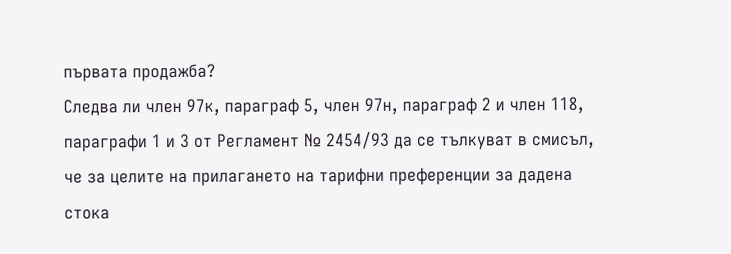първата продажба?
Следва ли член 97к, параграф 5, член 97н, параграф 2 и член 118, параграфи 1 и 3 от Регламент № 2454/93 да се тълкуват в смисъл, че за целите на прилагането на тарифни преференции за дадена стока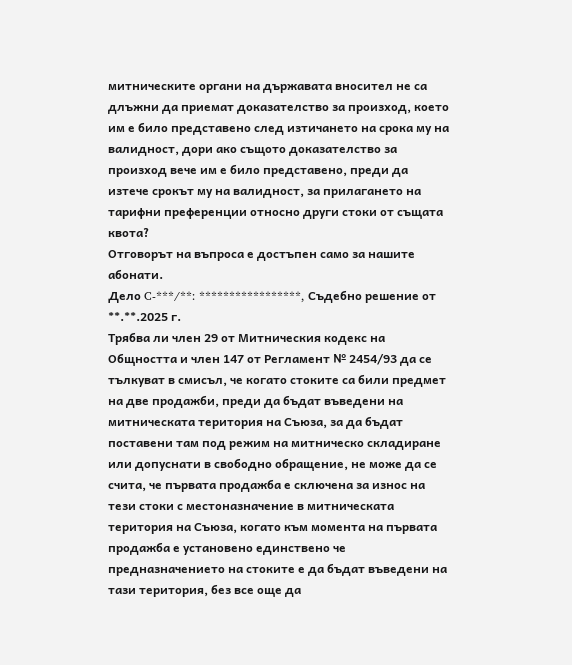митническите органи на държавата вносител не са длъжни да приемат доказателство за произход, което им е било представено след изтичането на срока му на валидност, дори ако същото доказателство за произход вече им е било представено, преди да изтече срокът му на валидност, за прилагането на тарифни преференции относно други стоки от същата квота?
Отговорът на въпроса е достъпен само за нашите абонати.
Дело C-***/**: *****************, Съдебно решение от **.**.2025 г.
Трябва ли член 29 от Митническия кодекс на Общността и член 147 от Регламент № 2454/93 да се тълкуват в смисъл, че когато стоките са били предмет на две продажби, преди да бъдат въведени на митническата територия на Съюза, за да бъдат поставени там под режим на митническо складиране или допуснати в свободно обращение, не може да се счита, че първата продажба е сключена за износ на тези стоки с местоназначение в митническата територия на Съюза, когато към момента на първата продажба е установено единствено че предназначението на стоките е да бъдат въведени на тази територия, без все още да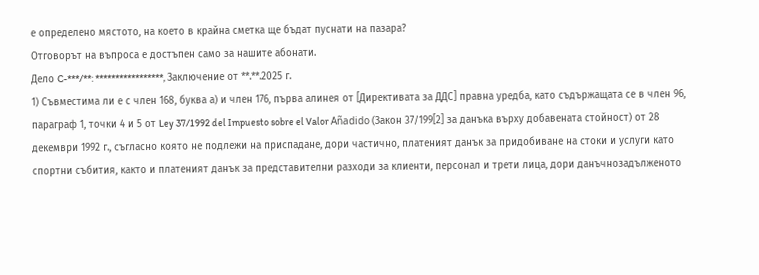е определено мястото, на което в крайна сметка ще бъдат пуснати на пазара?
Отговорът на въпроса е достъпен само за нашите абонати.
Дело C-***/**: *****************, Заключение от **.**.2025 г.
1) Съвместима ли е с член 168, буква а) и член 176, първа алинея от [Директивата за ДДС] правна уредба, като съдържащата се в член 96, параграф 1, точки 4 и 5 от Ley 37/1992 del Impuesto sobre el Valor Añadido (Закон 37/199[2] за данъка върху добавената стойност) от 28 декември 1992 г., съгласно която не подлежи на приспадане, дори частично, платеният данък за придобиване на стоки и услуги като спортни събития, както и платеният данък за представителни разходи за клиенти, персонал и трети лица, дори данъчнозадълженото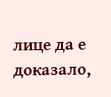лице да е доказало,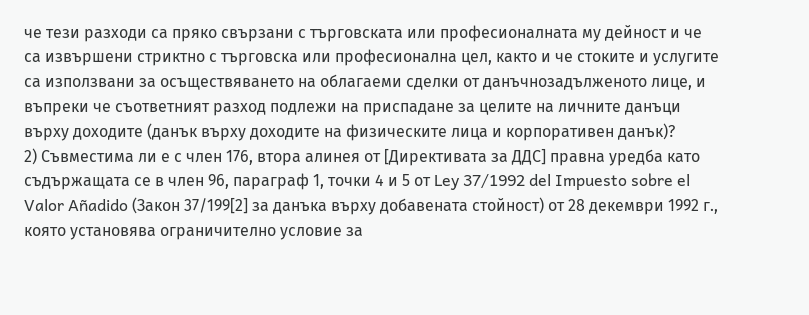че тези разходи са пряко свързани с търговската или професионалната му дейност и че са извършени стриктно с търговска или професионална цел, както и че стоките и услугите са използвани за осъществяването на облагаеми сделки от данъчнозадълженото лице, и въпреки че съответният разход подлежи на приспадане за целите на личните данъци върху доходите (данък върху доходите на физическите лица и корпоративен данък)?
2) Съвместима ли е с член 176, втора алинея от [Директивата за ДДС] правна уредба като съдържащата се в член 96, параграф 1, точки 4 и 5 от Ley 37/1992 del Impuesto sobre el Valor Añadido (Закон 37/199[2] за данъка върху добавената стойност) от 28 декември 1992 г., която установява ограничително условие за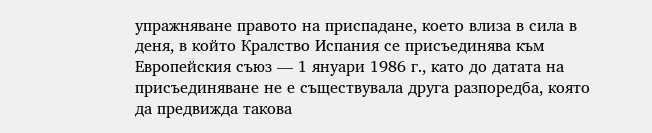упражняване правото на приспадане, което влиза в сила в деня, в който Кралство Испания се присъединява към Европейския съюз — 1 януари 1986 г., като до датата на присъединяване не е съществувала друга разпоредба, която да предвижда такова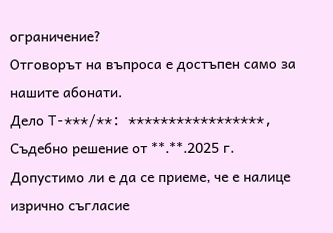ограничение?
Отговорът на въпроса е достъпен само за нашите абонати.
Дело T-***/**: *****************, Съдебно решение от **.**.2025 г.
Допустимо ли е да се приеме, че е налице изрично съгласие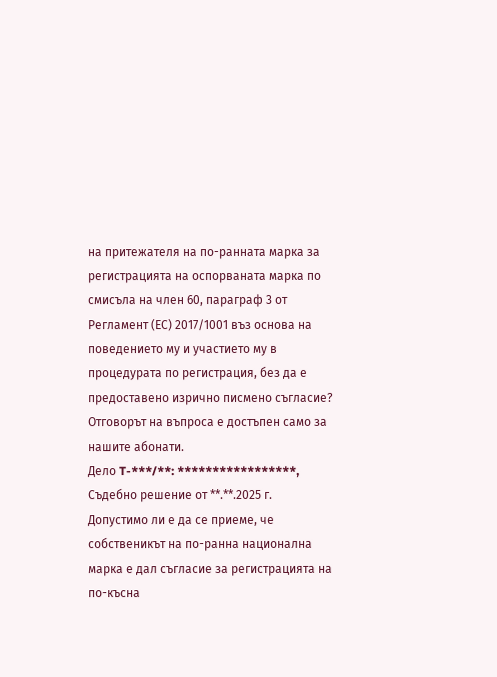на притежателя на по-ранната марка за регистрацията на оспорваната марка по смисъла на член 60, параграф 3 от Регламент (ЕС) 2017/1001 въз основа на поведението му и участието му в процедурата по регистрация, без да е предоставено изрично писмено съгласие?
Отговорът на въпроса е достъпен само за нашите абонати.
Дело T-***/**: *****************, Съдебно решение от **.**.2025 г.
Допустимо ли е да се приеме, че собственикът на по-ранна национална марка е дал съгласие за регистрацията на по-късна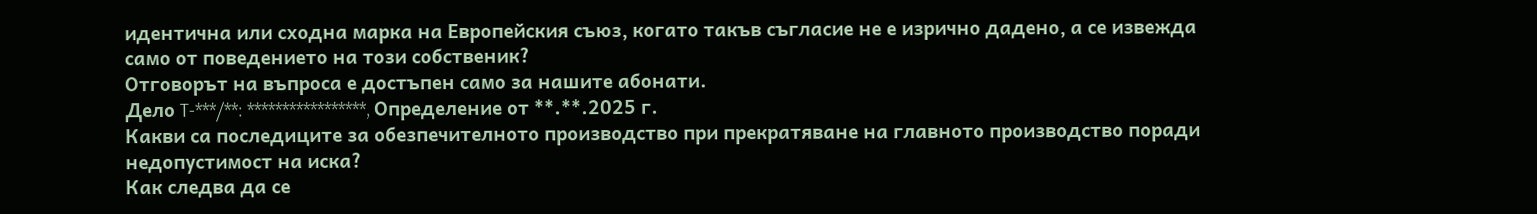идентична или сходна марка на Европейския съюз, когато такъв съгласие не е изрично дадено, а се извежда само от поведението на този собственик?
Отговорът на въпроса е достъпен само за нашите абонати.
Дело T-***/**: *****************, Определение от **.**.2025 г.
Какви са последиците за обезпечителното производство при прекратяване на главното производство поради недопустимост на иска?
Как следва да се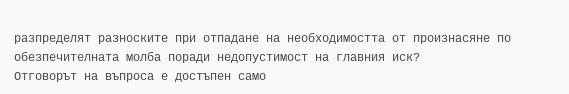разпределят разноските при отпадане на необходимостта от произнасяне по обезпечителната молба поради недопустимост на главния иск?
Отговорът на въпроса е достъпен само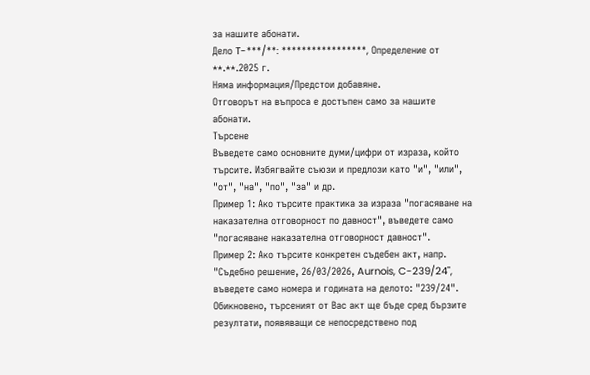за нашите абонати.
Дело T-***/**: *****************, Определение от **.**.2025 г.
Няма информация/Предстои добавяне.
Отговорът на въпроса е достъпен само за нашите абонати.
Търсене
Въведете само основните думи/цифри от израза, който търсите. Избягвайте съюзи и предлози като "и", "или", "от", "на", "по", "за" и др.
Пример 1: Ако търсите практика за израза "погасяване на наказателна отговорност по давност", въведете само "погасяване наказателна отговорност давност".
Пример 2: Ако търсите конкретен съдебен акт, напр. "Съдебно решение, 26/03/2026, Aurnois, C-239/24", въведете само номера и годината на делото: "239/24".
Обикновено, търсеният от Вас акт ще бъде сред бързите резултати, появяващи се непосредствено под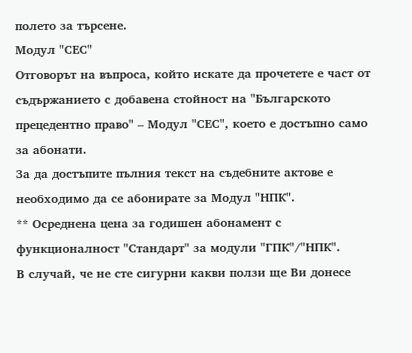полето за търсене.
Модул "СЕС"
Отговорът на въпроса, който искате да прочетете е част от съдържанието с добавена стойност на "Българското прецедентно право" – Модул "СЕС", което е достъпно само за абонати.
За да достъпите пълния текст на съдебните актове е необходимо да се абонирате за Модул "НПК".
** Осреднена цена за годишен абонамент с функционалност "Стандарт" за модули "ГПК"/"НПК".
В случай, че не сте сигурни какви ползи ще Ви донесе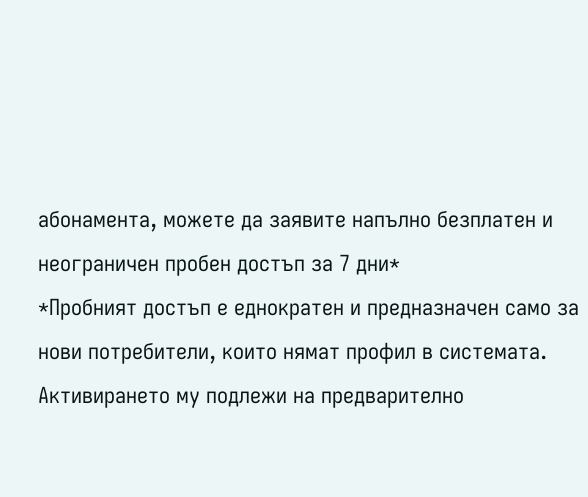абонамента, можете да заявите напълно безплатен и неограничен пробен достъп за 7 дни*
*Пробният достъп е еднократен и предназначен само за нови потребители, които нямат профил в системата. Активирането му подлежи на предварително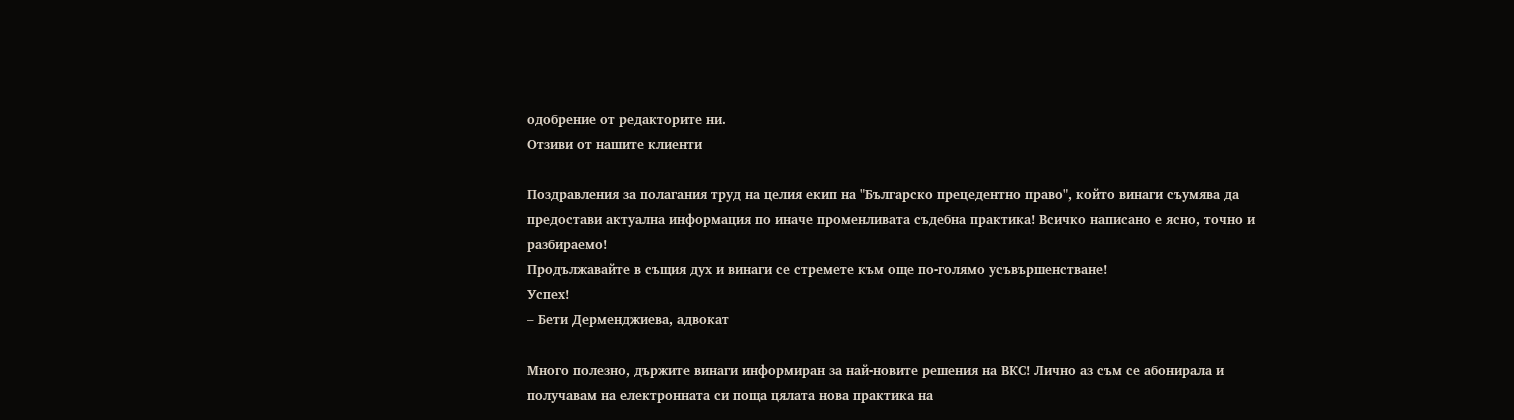одобрение от редакторите ни.
Отзиви от нашите клиенти

Поздравления за полагания труд на целия екип на "Българско прецедентно право", който винаги съумява да предостави актуална информация по иначе променливата съдебна практика! Всичко написано е ясно, точно и разбираемо!
Продължавайте в същия дух и винаги се стремете към още по-голямо усъвършенстване!
Успех!
– Бети Дерменджиева, адвокат

Много полезно, държите винаги информиран за най-новите решения на ВКС! Лично аз съм се абонирала и получавам на електронната си поща цялата нова практика на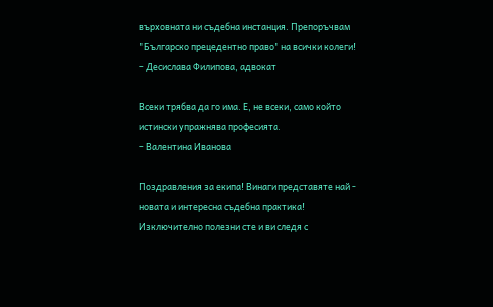върховната ни съдебна инстанция. Препоръчвам "Българско прецедентно право" на всички колеги!
– Десислава Филипова, адвокат

Всеки трябва да го има. Е, не всеки, само който истински упражнява професията.
– Валентина Иванова

Поздравления за екипа! Винаги представяте най - новата и интересна съдебна практика! Изключително полезни сте и ви следя с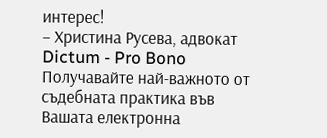интерес!
– Христина Русева, адвокат
Dictum - Pro Bono
Получавайте най-важното от съдебната практика във Вашата електронна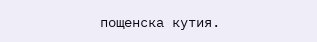пощенска кутия.